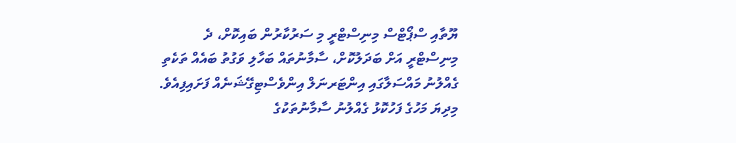ޔޫތާއި ސްޕޯޓްސް މިނިސްޓްރީ މި ސަރުކާރުން ބައިކޮށް، ދެ މިނިސްޓްރީ އަށް ބަދަލުކޮށް، ސާމާނުތައް ބަހާލި ވަގުތު ބައެއް ތަކެތި ގެއްލުނު މައްސަލާގައި އިންޓަރނަލް އިންވެސްޓިގޭޝަނެއް ފަށައިފިއެވެ.
މިދިޔަ މަހުގެ ފަހުކޮޅު ގެއްލުނު ސާމާނުތަކުގެ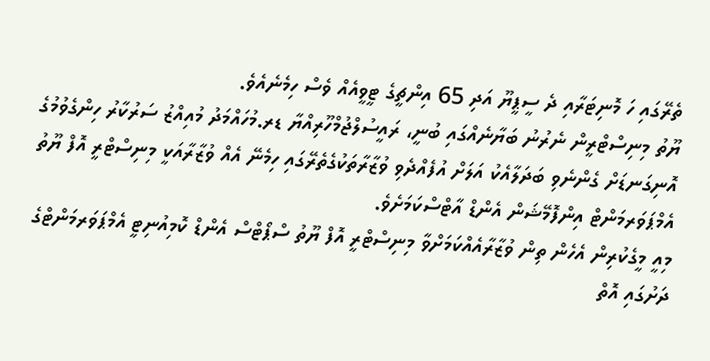ތެރޭގައި ހަ މޮނިޓަރާއި ދެ ސީޕީޔޫ އަދި 65 އިންޗީގެ ޓީވީއެއް ވެސް ހިމެނެއެވެ.
ޔޫތު މިނިސްޓްރީން ނެރުނު ބަޔާނެއްގައި ބުނީ، ރައީސުލްޖުމްހޫރިއްޔާ ޑރ.މުހައްމަދު މުއިއްޒު ސަރުކާރު ހިންގެވުމުގެ އޮނިގަނޑަށް ގެންނެވި ބަދަލާއެކު އަލަށް އުފެއްދެވި ވުޒާރާތަކުގެތެރޭގައި ހިމެނޭ އެއް ވުޒާރާއަކީ މިނިސްޓްރީ އޮފް ޔޫތު އެމްޕަވަރމަންޓް އިންފޮމޭޝަން އެންޑް އާޓްސްކަމަށެވެ.
މިއީ މީގެކުރިން އެހެން ތިން ވުޒާރާއެއްކަމަށްވާ މިނިސްޓްރީ އޮފް ޔޫތު ސްޕޯޓްސް އެންޑް ކޮމިއުނިޓީ އެމްޕަވަރމަންޓްގެ ދަށުގައި އޮތް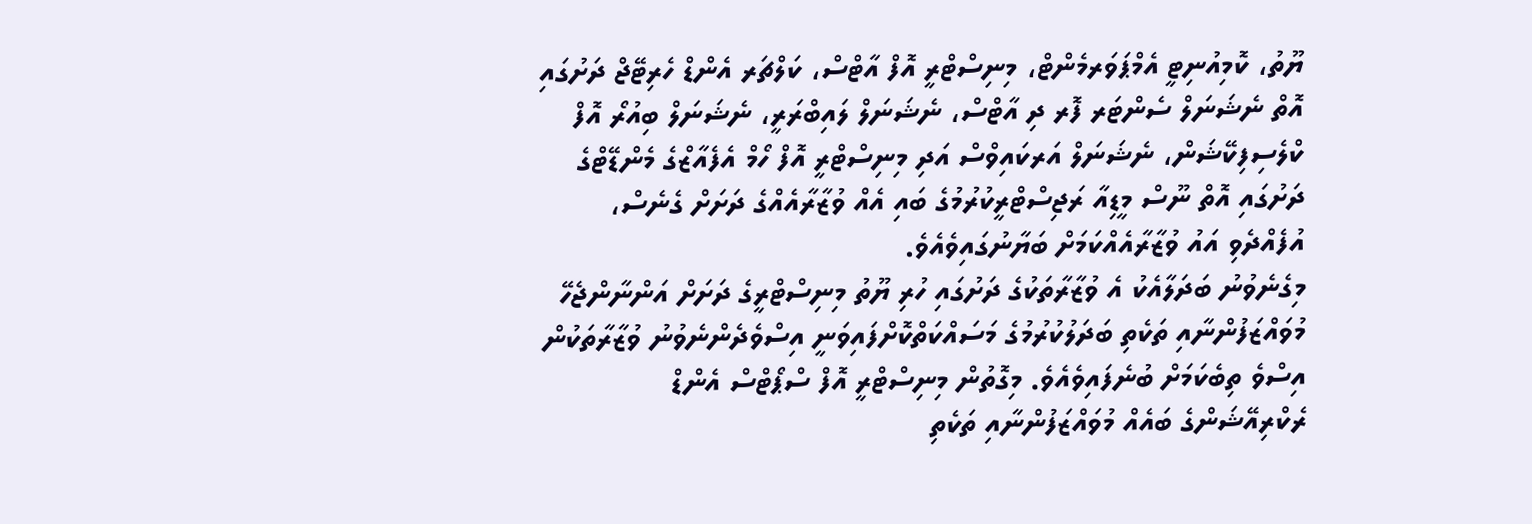ޔޫތު، ކޮމިއުނިޓީ އެމްޕަވަރމެންޓް، މިނިސްޓްރީ އޮފް އާޓްސް، ކަލްޗަރ އެންޑް ހެރިޓޭޖް ދަށުގައި އޮތް ނެޝަނަލް ސެންޓަރ ފޮރ ދި އާޓްސް، ނެޝަނަލް ލައިބްރަރީ، ނެޝަނަލް ބިއުރޯ އޮފް ކްލެސިފިކޭޝަން، ނެޝަނަލް އަރކައިވްސް އަދި މިނިސްޓްރީ އޮފް ހޯމް އެފެއާޒްގެ މެންޑޭޓްގެ ދަށުގައި އޮތް ނޫސް މީޑިއާ ރަޖިސްޓްރީކުރުމުގެ ބައި އެއް ވުޒާރާއެއްގެ ދަށަށް ގެނެސް، އުފެއްދެވި އައު ވުޒާރާއެއްކަމަށް ބަޔާނުގައިވެއެވެ.
މިގެނެވުނު ބަދަލާއެކު އެ ވުޒާރާތަކުގެ ދަށުގައި ހުރި ޔޫތު މިނިސްޓްރީގެ ދަށަށް އަންނާންޖެހޭ މުވައްޒަފުންނާއި ތަކެތި ބަދަލުކުރުމުގެ މަސައްކަތްކޮށްފައިވަނީ އިސްވެދެންނެވުނު ވުޒާރާތަކުން އިސްވެ ތިބެކަމަށް ބުނެފައިވެއެވެ. މިގޮތުން މިނިސްޓްރީ އޮފް ސްޕޯޓްސް އެންޑް ރެކްރިއޭޝަންގެ ބައެއް މުވައްޒަފުންނާއި ތަކެތި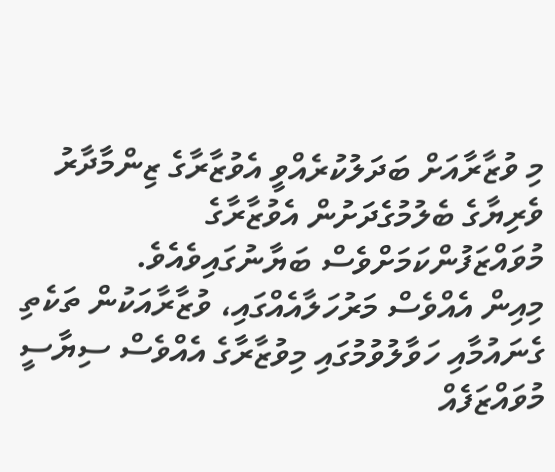މި ވުޒާރާއަށް ބަދަލުކުރެއްވީ އެވުޒާރާގެ ޒިންމާދާރު ވެރިޔާގެ ބެލުމުގެދަށުން އެވުޒާރާގެ މުވައްޒަފުންކަމަށްވެސް ބަޔާނުގައިވެއެވެ.
މިއިން އެއްވެސް މަރުހަލާއެއްގައި، ވުޒާރާއަކުން ތަކެތި ގެނައުމާއި ހަވާލުވުމުގައި މިވުޒާރާގެ އެއްވެސް ސިޔާސީ މުވައްޒަފެއް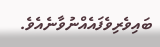ބައިވެރިވެފައެއްނުވާނެއެވެ.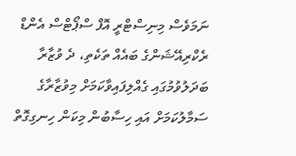ނަމަވެސް މިނިސްޓްރީ އޮފް ސްޕޯޓްސް އެންޑް ރެކްރިއޭޝަންގެ ބައެއް ތަކެތި، ދެ ވުޒާރާ ބަދަލުވުމުގައި ގެއްލިފައިވާކަމަށް މިވުޒާރާގެ ސަމާލުކަމަށް އައި ހިސާބުން މިކަން ހިނގިގޮތް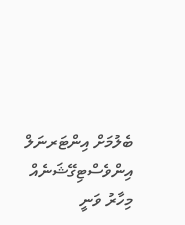ބެލުމަށް އިންޓަރނަލް އިންވެސްޓިގޭޝަނެއް މިހާރު ވަނީ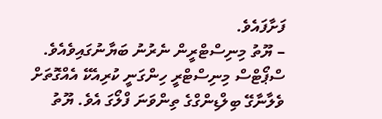ފަށާފައެވެ.
– ޔޫތު މިނިސްޓްރީން ނެރުނު ބަޔާނުގައިވެއެވެ.
ސްޕޯޓްސް މިނިސްޓްރީ ހިންގަނީ ކުރިއެކޭ އެއްގޮތަށް ވެލާނާގޭ ބިލްޑިންގްގެ ތިންވަނަ ފްލޯގަ އެވެ. ޔޫތު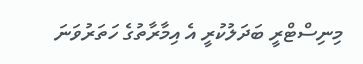މިނިސްޓްރީ ބަދަލުކުރީ އެ އިމާރާތުގެ ހަތަރުވަނަ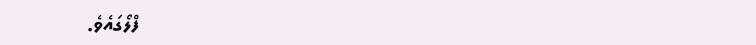ފްލޯގައެވެ.